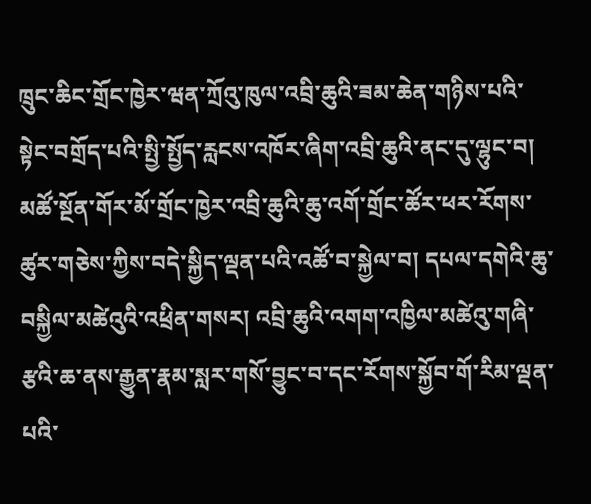ཁྲུང་ཆིང་གྲོང་ཁྱེར་ཝན་ཀྲོའུ་ཁུལ་འབྲི་ཆུའི་ཟམ་ཆེན་གཉིས་པའི་སྟེང་བགྲོད་པའི་སྤྱི་སྤྱོད་རླངས་འཁོར་ཞིག་འབྲི་ཆུའི་ནང་དུ་ལྷུང་བ། མཚོ་སྔོན་གོར་མོ་གྲོང་ཁྱེར་འབྲི་ཆུའི་ཆུ་འགོ་གྲོང་ཚོར་ཕར་རོགས་ཚུར་གཅེས་ཀྱིས་བདེ་སྐྱིད་ལྡན་པའི་འཚོ་བ་སྐྱེལ་བ། དཔལ་དགེའི་ཆུ་བསྐྱིལ་མཚེའུའི་འཕྲིན་གསར། འབྲི་ཆུའི་འགག་འཁྱིལ་མཚེའུ་གཞི་རྩའི་ཆ་ནས་རྒྱུན་རྣམ་སླར་གསོ་བྱུང་བ་དང་རོགས་སྐྱོབ་གོ་རིམ་ལྡན་པའི་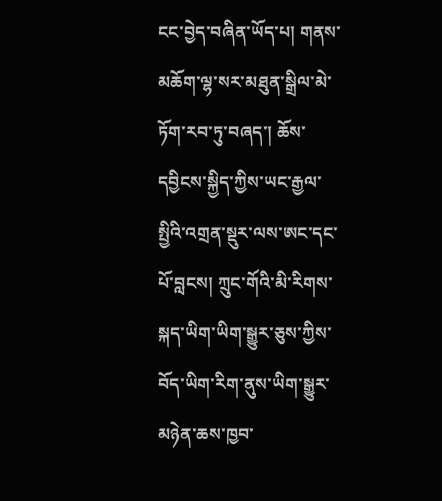ངང་བྱེད་བཞིན་ཡོད་པ། གནས་མཆོག་ལྷ་སར་མཐུན་སྒྲིལ་མེ་ཏོག་རབ་ཏུ་བཞད་། ཆོས་དབྱིངས་སྐྱིད་ཀྱིས་ཡང་རྒྱལ་སྤྱིའི་འགྲན་སྡུར་ལས་ཨང་དང་པོ་བླངས། ཀྲུང་གོའི་མི་རིགས་སྐད་ཡིག་ཡིག་སྒྱུར་ཅུས་ཀྱིས་བོད་ཡིག་རིག་ནུས་ཡིག་སྒྱུར་མཉེན་ཆས་ཁྱབ་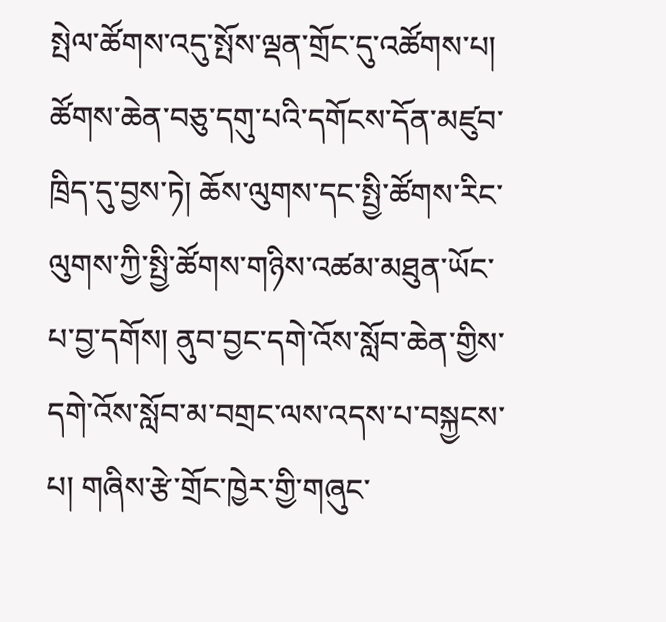སྤེལ་ཚོགས་འདུ་སྤོས་ལྡན་གྲོང་དུ་འཚོགས་པ། ཚོགས་ཆེན་བཅུ་དགུ་པའི་དགོངས་དོན་མཛུབ་ཁྲིད་དུ་བྱས་ཏེ། ཆོས་ལུགས་དང་སྤྱི་ཚོགས་རིང་ལུགས་ཀྱི་སྤྱི་ཚོགས་གཉིས་འཚམ་མཐུན་ཡོང་པ་བྱ་དགོས། ནུབ་བྱང་དགེ་འོས་སློབ་ཆེན་གྱིས་དགེ་འོས་སློབ་མ་བགྲང་ལས་འདས་པ་བསྐྱངས་པ། གཞིས་རྩེ་གྲོང་ཁྱེར་གྱི་གཞུང་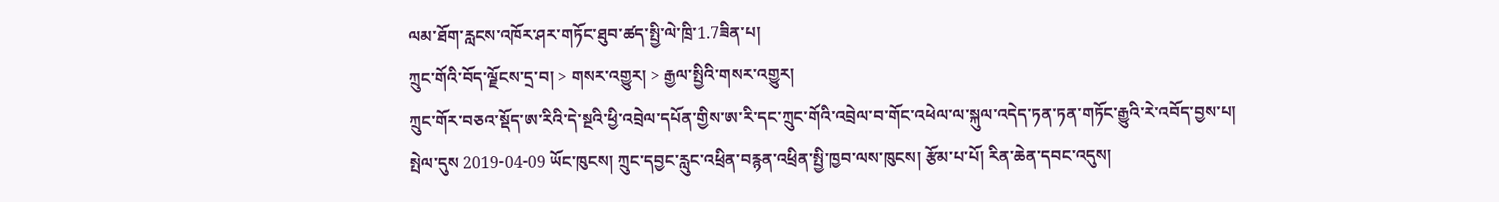ལམ་ཐོག་རླངས་འཁོར་ཤར་གཏོང་ཐུབ་ཚད་སྤྱི་ལེ་ཁྲི་1.7ཟིན་པ།
ཀྲུང་གོའི་བོད་ལྗོངས་དྲ་བ། > གསར་འགྱུར། > རྒྱལ་སྤྱིའི་གསར་འགྱུར།
ཀྲུང་གོར་བཅའ་སྡོད་ཨ་རིའི་དེ་སྔའི་ཕྱི་འབྲེལ་དཔོན་གྱིས་ཨ་རི་དང་ཀྲུང་གོའི་འབྲེལ་བ་གོང་འཕེལ་ལ་སྐུལ་འདེད་ཏན་ཏན་གཏོང་རྒྱུའི་རེ་འབོད་བྱས་པ།
སྤེལ་དུས 2019-04-09 ཡོང་ཁུངས། ཀྲུང་དབྱང་རླུང་འཕྲིན་བརྙན་འཕྲིན་སྤྱི་ཁྱབ་ལས་ཁུངས། རྩོམ་པ་པོ། རིན་ཆེན་དབང་འདུས།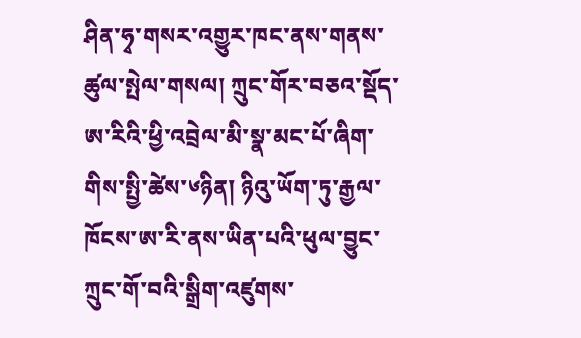ཤིན་ཧྭ་གསར་འགྱུར་ཁང་ནས་གནས་ཚུལ་སྤེལ་གསལ། ཀྲུང་གོར་བཅའ་སྡོད་ཨ་རིའི་ཕྱི་འབྲེལ་མི་སྣ་མང་པོ་ཞིག་གིས་སྤྱི་ཚེས་༦ཉིན། ཉིའུ་ཡོག་ཏུ་རྒྱལ་ཁོངས་ཨ་རི་ནས་ཡིན་པའི་ཕུལ་བྱུང་ཀྲུང་གོ་བའི་སྒྲིག་འཛུགས་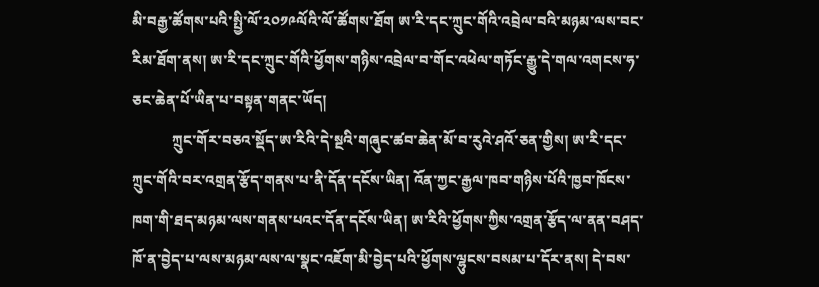མི་བརྒྱ་ཚོགས་པའི་སྤྱི་ལོ་༢༠༡༩ལོའི་ལོ་ཚོགས་ཐོག ཨ་རི་དང་ཀྲུང་གོའི་འབྲེལ་བའི་མཉམ་ལས་བང་རིམ་ཐོག་ནས། ཨ་རི་དང་ཀྲུང་གོའི་ཕྱོགས་གཉིས་འབྲེལ་བ་གོང་འཕེལ་གཏོང་རྒྱུ་དེ་གལ་འགངས་ཧ་ཅང་ཆེན་པོ་ཡིན་པ་བསྟན་གནང་ཡོད།
           ཀྲུང་གོར་བཅའ་སྡོད་ཨ་རིའི་དེ་སྔའི་གཞུང་ཚབ་ཆེན་མོ་བ་རུའེ་ཤའོ་ཅན་གྱིས། ཨ་རི་དང་ཀྲུང་གོའི་བར་འགྲན་རྩོད་གནས་པ་ནི་དོན་དངོས་ཡིན། འོན་ཀྱང་རྒྱལ་ཁབ་གཉིས་པོའི་ཁྱབ་ཁོངས་ཁག་གི་ཐད་མཉམ་ལས་གནས་པའང་དོན་དངོས་ཡིན། ཨ་རིའི་ཕྱོགས་ཀྱིས་འགྲན་རྩོད་ལ་ནན་བཤད་ཁོ་ན་བྱེད་པ་ལས་མཉམ་ལས་ལ་སྣང་འཇོག་མི་བྱེད་པའི་ཕྱོགས་ལྷུངས་བསམ་པ་དོར་ནས། དེ་བས་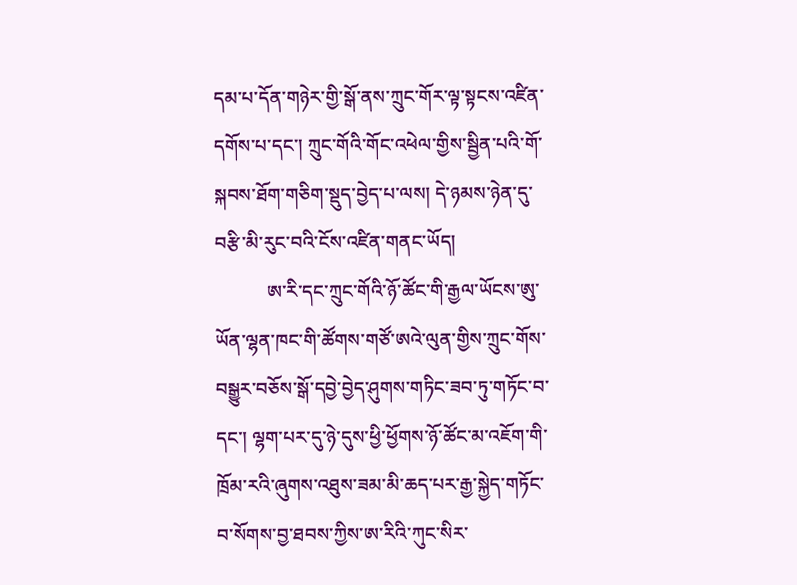དམ་པ་དོན་གཉེར་གྱི་སྒོ་ནས་ཀྲུང་གོར་ལྟ་སྟངས་འཛིན་དགོས་པ་དང་། ཀྲུང་གོའི་གོང་འཕེལ་གྱིས་སྦྱིན་པའི་གོ་སྐབས་ཐོག་གཅིག་སྡུད་བྱེད་པ་ལས། དེ་ཉམས་ཉེན་དུ་བརྩི་མི་རུང་བའི་ངོས་འཛིན་གནང་ཡོད།
           ཨ་རི་དང་ཀྲུང་གོའི་ཉོ་ཚོང་གི་རྒྱལ་ཡོངས་ཨུ་ཡོན་ལྷན་ཁང་གི་ཚོགས་གཙོ་ཨའེ་ལུན་གྱིས་ཀྲུང་གོས་བསྒྱུར་བཅོས་སྒོ་དབྱེ་བྱེད་ཤུགས་གཏིང་ཟབ་ཏུ་གཏོང་བ་དང་། ལྷག་པར་དུ་ཉེ་དུས་ཕྱི་ཕྱོགས་ཉོ་ཚོང་མ་འཇོག་གི་ཁྲོམ་རའི་ཞུགས་འཐུས་ཟམ་མི་ཆད་པར་རྒྱ་སྐྱེད་གཏོང་བ་སོགས་བྱ་ཐབས་ཀྱིས་ཨ་རིའི་ཀུང་སིར་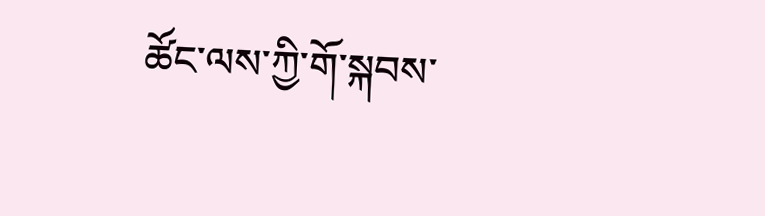ཚོང་ལས་ཀྱི་གོ་སྐབས་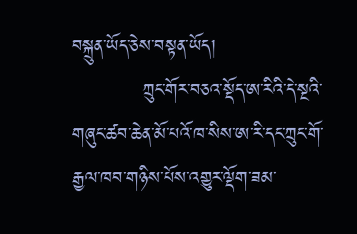བསྐྲུན་ཡོད་ཅེས་བསྟན་ཡོད།
           ཀྲུང་གོར་བཅའ་སྡོད་ཨ་རིའི་དེ་སྔའི་གཞུང་ཚབ་ཆེན་མོ་པའོ་ཁ་སིས་ཨ་རི་དང་ཀྲུང་གོ་རྒྱལ་ཁབ་གཉིས་པོས་འགྱུར་ལྡོག་ཟམ་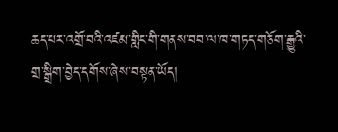ཆད་པར་འགྲོ་བའི་འཛམ་གླིང་གི་གནས་བབ་ལ་ཁ་གཏད་གཅོག་རྒྱུའི་གྲ་སྒྲིག་བྱེད་དགོས་ཞེས་བསྟན་ཡོད།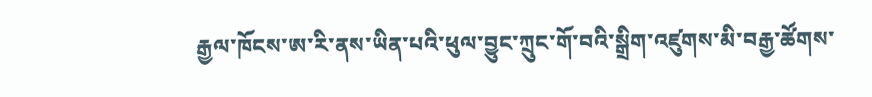རྒྱལ་ཁོངས་ཨ་རི་ནས་ཡིན་པའི་ཕུལ་བྱུང་ཀྲུང་གོ་བའི་སྒྲིག་འཛུགས་མི་བརྒྱ་ཚོགས་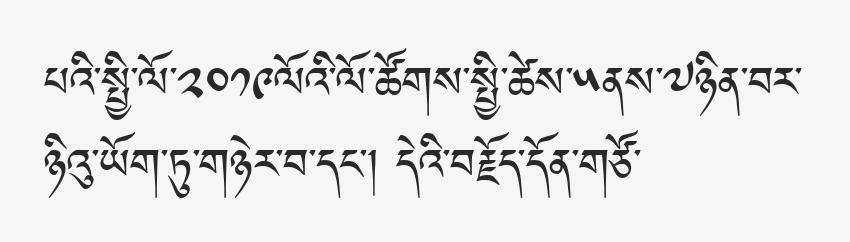པའི་སྤྱི་ལོ་༢༠༡༩ལོའི་ལོ་ཚོགས་སྤྱི་ཚེས་༥ནས་༧ཉིན་བར་ཉིའུ་ཡོག་ཏུ་གཉེར་བ་དང་། དེའི་བརྗོད་དོན་གཙོ་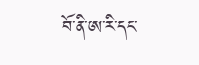བོ་ནི་ཨ་རི་དང་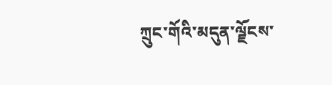ཀྲུང་གོའི་མདུན་ལྗོངས་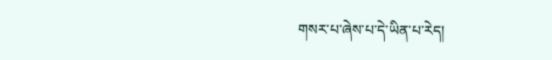གསར་པ་ཞེས་པ་དེ་ཡིན་པ་རེད།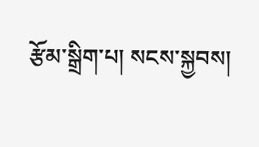རྩོམ་སྒྲིག་པ། སངས་སྐྱབས།